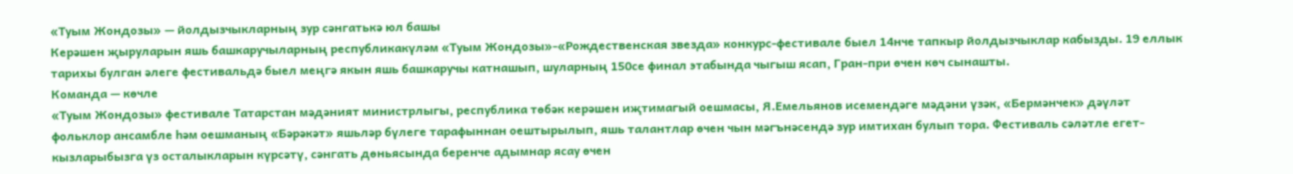«Туым Жондозы» — йолдызчыкларның зур сәнгатькә юл башы
Керәшен җыруларын яшь башкаручыларның республикакүләм «Туым Жондозы»-«Рождественская звезда» конкурс-фестивале быел 14нче тапкыр йолдызчыклар кабызды. 19 еллык тарихы булган әлеге фестивальдә быел меңгә якын яшь башкаручы катнашып, шуларның 150се финал этабында чыгыш ясап, Гран-при өчен көч сынашты.
Команда — көчле
«Туым Жондозы» фестивале Татарстан мәдәният министрлыгы, республика төбәк керәшен иҗтимагый оешмасы, Я.Емельянов исемендәге мәдәни үзәк, «Бермәнчек» дәүләт фольклор ансамбле һәм оешманың «Бәрәкәт» яшьләр бүлеге тарафыннан оештырылып, яшь талантлар өчен чын мәгънәсендә зур имтихан булып тора. Фестиваль сәләтле егет-кызларыбызга үз осталыкларын күрсәтү, сәнгать дөньясында беренче адымнар ясау өчен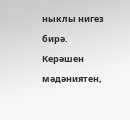ныклы нигез бирә. Керәшен мәдәниятен,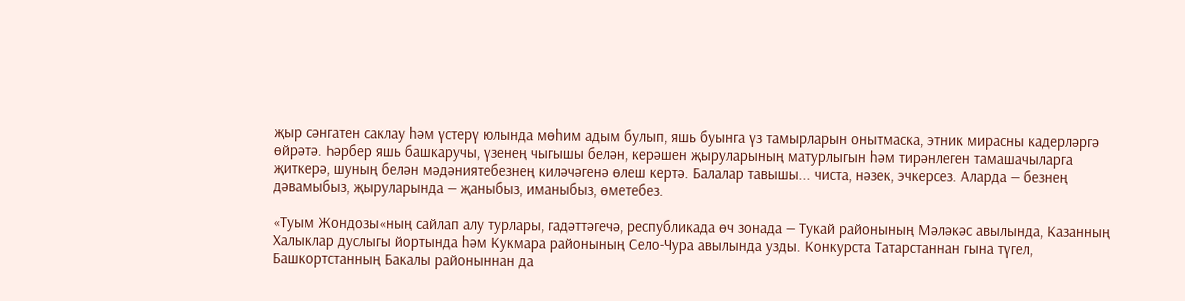җыр сәнгатен саклау һәм үстерү юлында мөһим адым булып, яшь буынга үз тамырларын онытмаска, этник мирасны кадерләргә өйрәтә. Һәрбер яшь башкаручы, үзенең чыгышы белән, керәшен җыруларының матурлыгын һәм тирәнлеген тамашачыларга җиткерә, шуның белән мәдәниятебезнең киләчәгенә өлеш кертә. Балалар тавышы... чиста, нәзек, эчкерсез. Аларда — безнең дәвамыбыз, җыруларында — җаныбыз, иманыбыз, өметебез.

«Туым Жондозы«ның сайлап алу турлары, гадәттәгечә, республикада өч зонада — Тукай районының Мәләкәс авылында, Казанның Халыклар дуслыгы йортында һәм Кукмара районының Село-Чура авылында узды. Конкурста Татарстаннан гына түгел, Башкортстанның Бакалы районыннан да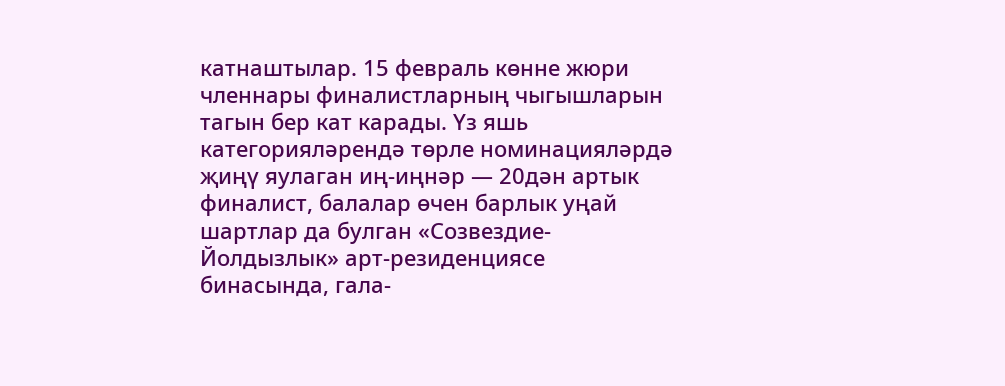катнаштылар. 15 февраль көнне жюри членнары финалистларның чыгышларын тагын бер кат карады. Үз яшь категорияләрендә төрле номинацияләрдә җиңү яулаган иң-иңнәр — 20дән артык финалист, балалар өчен барлык уңай шартлар да булган «Созвездие-Йолдызлык» арт-резиденциясе бинасында, гала-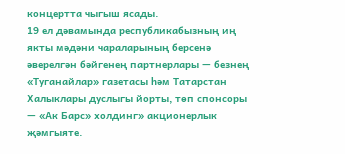концертта чыгыш ясады.
19 ел дәвамында республикабызның иң якты мәдәни чараларының берсенә әверелгән бәйгенең партнерлары — безнең «Туганайлар» газетасы һәм Татарстан Халыклары дуслыгы йорты, төп спонсоры — «Ак Барс» холдинг» акционерлык җәмгыяте.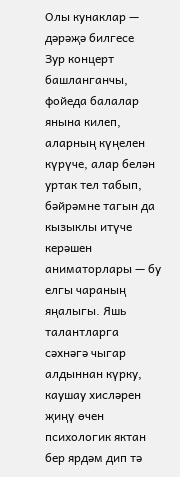Олы кунаклар — дәрәҗә билгесе
Зур концерт башланганчы, фойеда балалар янына килеп, аларның күңелен күрүче, алар белән уртак тел табып, бәйрәмне тагын да кызыклы итүче керәшен аниматорлары — бу елгы чараның яңалыгы. Яшь талантларга сәхнәгә чыгар алдыннан күрку, каушау хисләрен җиңү өчен психологик яктан бер ярдәм дип тә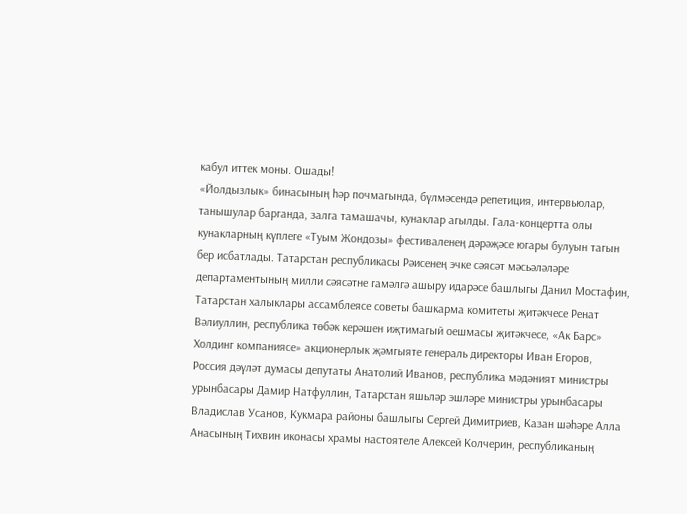кабул иттек моны. Ошады!
«Йолдызлык» бинасының һәр почмагында, бүлмәсендә репетиция, интервьюлар, танышулар барганда, залга тамашачы, кунаклар агылды. Гала-концертта олы кунакларның күплеге «Туым Жондозы» фестиваленең дәрәҗәсе югары булуын тагын бер исбатлады. Татарстан республикасы Рәисенең эчке сәясәт мәсьәләләре департаментының милли сәясәтне гамәлгә ашыру идарәсе башлыгы Данил Мостафин, Татарстан халыклары ассамблеясе советы башкарма комитеты җитәкчесе Ренат Вәлиуллин, республика төбәк керәшен иҗтимагый оешмасы җитәкчесе, «Ак Барс» Холдинг компаниясе» акционерлык җәмгыяте генераль директоры Иван Егоров, Россия дәүләт думасы депутаты Анатолий Иванов, республика мәдәният министры урынбасары Дамир Натфуллин, Татарстан яшьләр эшләре министры урынбасары Владислав Усанов, Кукмара районы башлыгы Сергей Димитриев, Казан шәһәре Алла Анасының Тихвин иконасы храмы настоятеле Алексей Колчерин, республиканың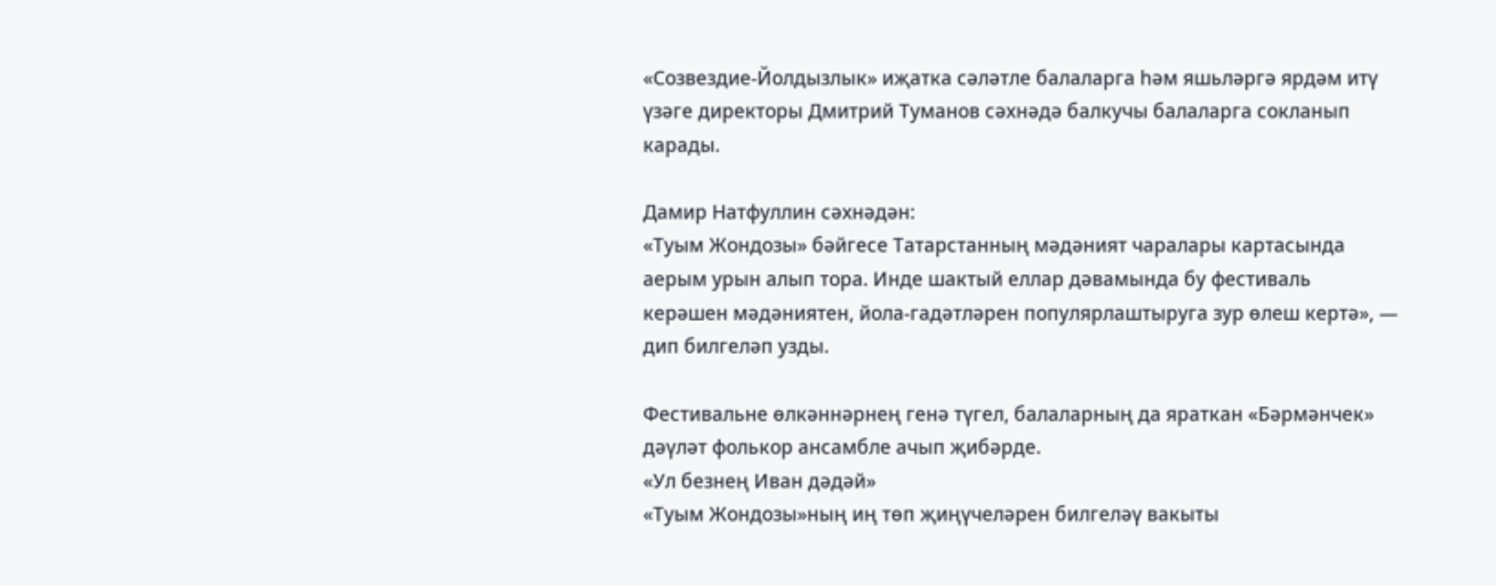«Созвездие-Йолдызлык» иҗатка сәләтле балаларга һәм яшьләргә ярдәм итү үзәге директоры Дмитрий Туманов сәхнәдә балкучы балаларга сокланып карады.

Дамир Натфуллин сәхнәдән:
«Туым Жондозы» бәйгесе Татарстанның мәдәният чаралары картасында аерым урын алып тора. Инде шактый еллар дәвамында бу фестиваль керәшен мәдәниятен, йола-гадәтләрен популярлаштыруга зур өлеш кертә», — дип билгеләп узды.

Фестивальне өлкәннәрнең генә түгел, балаларның да яраткан «Бәрмәнчек» дәүләт фолькор ансамбле ачып җибәрде.
«Ул безнең Иван дәдәй»
«Туым Жондозы»ның иң төп җиңүчеләрен билгеләү вакыты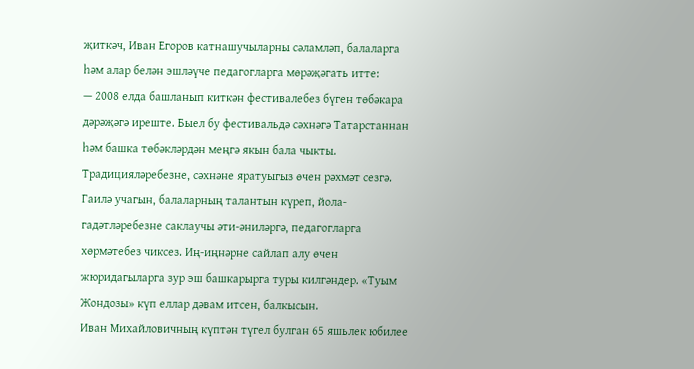җиткәч, Иван Егоров катнашучыларны сәламләп, балаларга һәм алар белән эшләүче педагогларга мөрәҗәгать итте:
— 2008 елда башланып киткән фестивалебез бүген төбәкара дәрәҗәгә иреште. Быел бу фестивальдә сәхнәгә Татарстаннан һәм башка төбәкләрдән меңгә якын бала чыкты. Традицияләребезне, сәхнәне яратуыгыз өчен рәхмәт сезгә. Гаилә учагын, балаларның талантын күреп, йола-гадәтләребезне саклаучы әти-әниләргә, педагогларга хөрмәтебез чиксез. Иң-иңнәрне сайлап алу өчен жюридагыларга зур эш башкарырга туры килгәндер. «Туым Жондозы» күп еллар дәвам итсен, балкысын.
Иван Михайловичның күптән түгел булган 65 яшьлек юбилее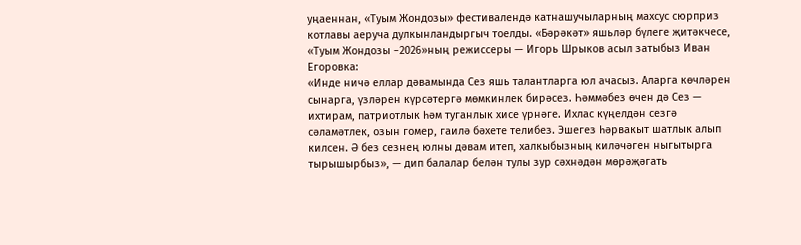уңаеннан, «Туым Жондозы» фестивалендә катнашучыларның махсус сюрприз котлавы аеруча дулкынландыргыч тоелды. «Бәрәкәт» яшьләр бүлеге җитәкчесе, «Туым Жондозы −2026»ның режиссеры — Игорь Шрыков асыл затыбыз Иван Егоровка:
«Инде ничә еллар дәвамында Сез яшь талантларга юл ачасыз. Аларга көчләрен сынарга, үзләрен күрсәтергә мөмкинлек бирәсез. Һәммәбез өчен дә Сез — ихтирам, патриотлык һәм туганлык хисе үрнәге. Ихлас күңелдән сезгә сәламәтлек, озын гомер, гаилә бәхете телибез. Эшегез һәрвакыт шатлык алып килсен. Ә без сезнең юлны дәвам итеп, халкыбызның киләчәген ныгытырга тырышырбыз», — дип балалар белән тулы зур сәхнәдән мөрәҗәгать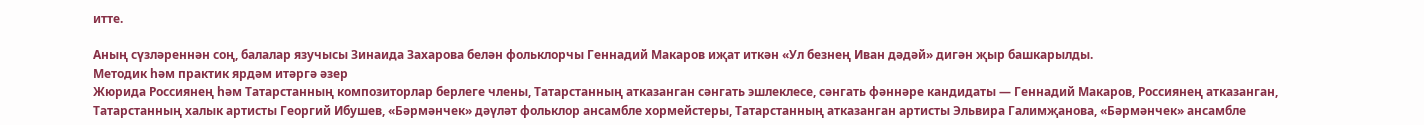итте.

Аның сүзләреннән соң, балалар язучысы Зинаида Захарова белән фольклорчы Геннадий Макаров иҗат иткән «Ул безнең Иван дәдәй» дигән җыр башкарылды.
Методик һәм практик ярдәм итәргә әзер
Жюрида Россиянең һәм Татарстанның композиторлар берлеге члены, Татарстанның атказанган сәнгать эшлеклесе, сәнгать фәннәре кандидаты — Геннадий Макаров, Россиянең атказанган, Татарстанның халык артисты Георгий Ибушев, «Бәрмәнчек» дәүләт фольклор ансамбле хормейстеры, Татарстанның атказанган артисты Эльвира Галимҗанова, «Бәрмәнчек» ансамбле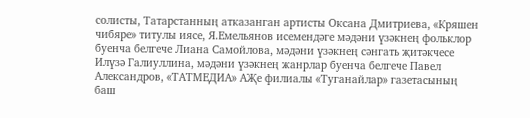солисты, Татарстанның атказанган артисты Оксана Дмитриева, «Кряшен чибяре» титулы иясе, Я.Емельянов исемендәге мәдәни үзәкнең фольклор буенча белгече Лиана Самойлова, мәдәни үзәкнең сәнгать җитәкчесе Илүзә Галиуллина, мәдәни үзәкнең жанрлар буенча белгече Павел Александров, «ТАТМЕДИА» АҖе филиалы «Туганайлар» газетасының баш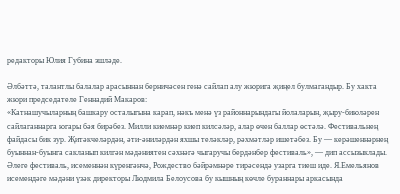редакторы Юлия Губина эшләде.

Әлбәттә, талантлы балалар арасыннан берничәсен генә сайлап алу жюрига җиңел булмагандыр. Бу хакта жюри председателе Геннадий Макаров:
«Катнашучыларның башкару осталыгына карап, нәкъ менә үз районнарындагы йолаларын, җыру-биюләрен сайлаганнарга югары бәя бирәбез. Милли киемнәр киеп килсәләр, алар өчен баллар өстәлә. Фестивальнең файдасы бик зур. Җитәкчеләрдән, әти-әниләрдән яхшы теләкләр, рәхмәтләр ишетәбез. Бу — керәшеннәрнең буыннан-буынга сакланып килгән мәдәниятен сәхнәгә чыгаручы бердәнбер фестиваль», — дип ассызыклады.
Әлеге фестиваль, исеменнән күренгәнчә, Рождество бәйрәмнәре тирәсендә узарга тиеш иде. Я.Емельянов исемендәге мәдәни үзәк директоры Людмила Белоусова бу кышның көчле бураннары аркасында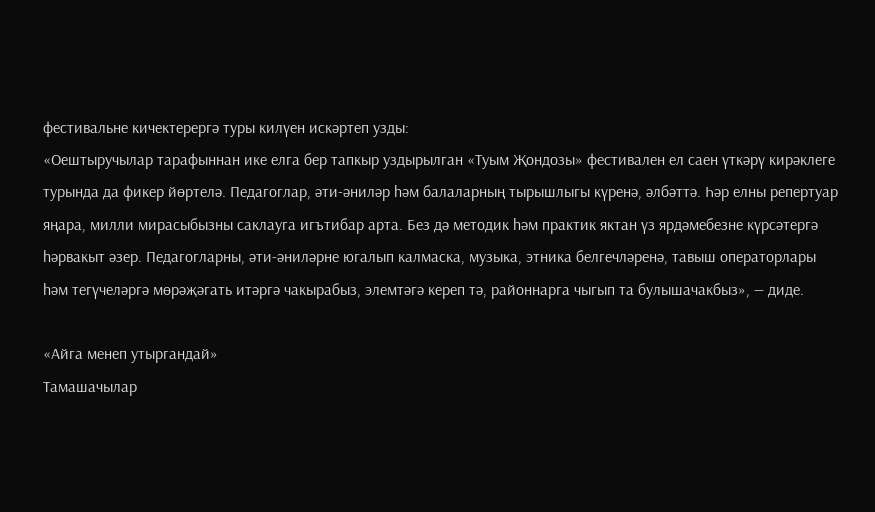фестивальне кичектерергә туры килүен искәртеп узды:
«Оештыручылар тарафыннан ике елга бер тапкыр уздырылган «Туым Җондозы» фестивален ел саен үткәрү кирәклеге турында да фикер йөртелә. Педагоглар, әти-әниләр һәм балаларның тырышлыгы күренә, әлбәттә. Һәр елны репертуар яңара, милли мирасыбызны саклауга игътибар арта. Без дә методик һәм практик яктан үз ярдәмебезне күрсәтергә һәрвакыт әзер. Педагогларны, әти-әниләрне югалып калмаска, музыка, этника белгечләренә, тавыш операторлары һәм тегүчеләргә мөрәҗәгать итәргә чакырабыз, элемтәгә кереп тә, районнарга чыгып та булышачакбыз», — диде.

«Айга менеп утыргандай»
Тамашачылар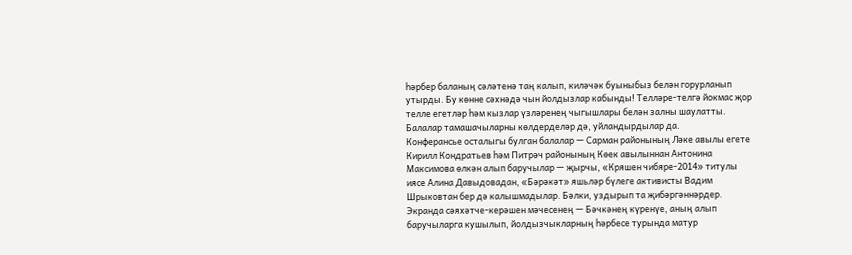һәрбер баланың сәләтенә таң калып, киләчәк буыныбыз белән горурланып утырды. Бу көнне сәхнәдә чын йолдызлар кабынды! Телләре-телгә йокмас җор телле егетләр һәм кызлар үзләренең чыгышлары белән залны шаулатты. Балалар тамашачыларны көлдерделәр дә, уйландырдылар да.
Конферансье осталыгы булган балалар — Сарман районының Ләке авылы егете Кирилл Кондратьев һәм Питрәч районының Көек авылыннан Антонина Максимова өлкән алып баручылар — җырчы, «Кряшен чибяре-2014» титулы иясе Алина Давыдовадан, «Бәрәкәт» яшьләр бүлеге активисты Вадим Шрыковтан бер дә калышмадылар. Бәлки, уздырып та җибәргәннәрдер. Экранда сәяхәтче-керәшен мәчесенең — Бәчкәнең күренүе, аның алып баручыларга кушылып, йолдызчыкларның һәрбесе турында матур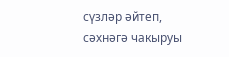сүзләр әйтеп, сәхнәгә чакыруы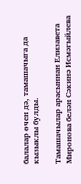балалар өчен дә, тамашачыга да кызыклы булды.

Тамашачылар арасыннан Елизавета Миронова белән Сәкинә Исмәгыйлева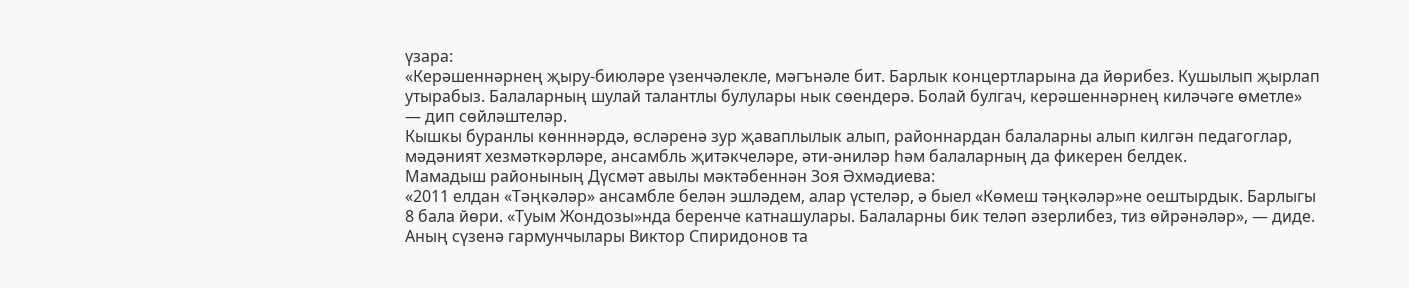үзара:
«Керәшеннәрнең җыру-биюләре үзенчәлекле, мәгънәле бит. Барлык концертларына да йөрибез. Кушылып җырлап утырабыз. Балаларның шулай талантлы булулары нык сөендерә. Болай булгач, керәшеннәрнең киләчәге өметле» — дип сөйләштеләр.
Кышкы буранлы көнннәрдә, өсләренә зур җаваплылык алып, районнардан балаларны алып килгән педагоглар, мәдәният хезмәткәрләре, ансамбль җитәкчеләре, әти-әниләр һәм балаларның да фикерен белдек.
Мамадыш районының Дүсмәт авылы мәктәбеннән Зоя Әхмәдиева:
«2011 елдан «Тәңкәләр» ансамбле белән эшләдем, алар үстеләр, ә быел «Көмеш тәңкәләр»не оештырдык. Барлыгы 8 бала йөри. «Туым Жондозы»нда беренче катнашулары. Балаларны бик теләп әзерлибез, тиз өйрәнәләр», — диде.
Аның сүзенә гармунчылары Виктор Спиридонов та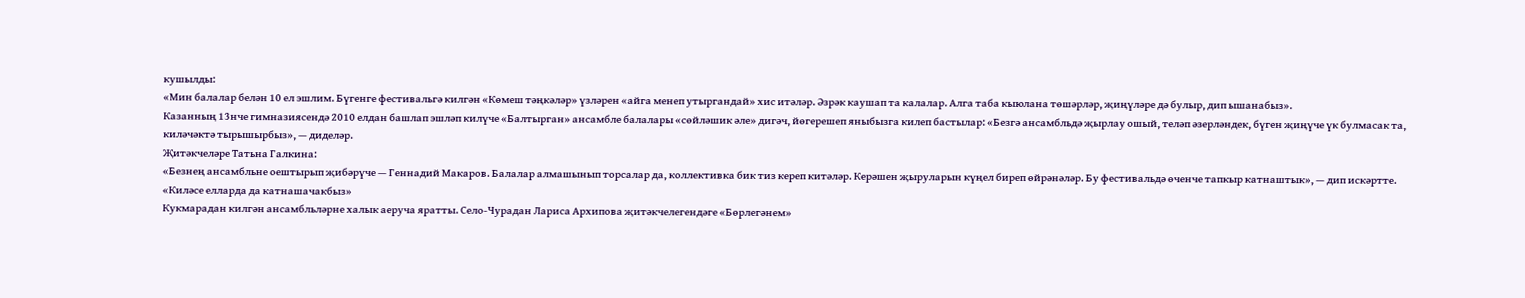кушылды:
«Мин балалар белән 10 ел эшлим. Бүгенге фестивальгә килгән «Көмеш тәңкәләр» үзләрен «айга менеп утыргандай» хис итәләр. Әзрәк каушап та калалар. Алга таба кыюлана төшәрләр, җиңүләре дә булыр, дип ышанабыз».
Казанның 13нче гимназиясендә 2010 елдан башлап эшләп килүче «Балтырган» ансамбле балалары «сөйләшик әле» дигәч, йөгерешеп яныбызга килеп бастылар: «Безгә ансамбльдә җырлау ошый, теләп әзерләндек, бүген җиңүче үк булмасак та, киләчәктә тырышырбыз», — диделәр.
Җитәкчеләре Татьна Галкина:
«Безнең ансамбльне оештырып җибәрүче — Геннадий Макаров. Балалар алмашынып торсалар да, коллективка бик тиз кереп китәләр. Керәшен җыруларын күңел биреп өйрәнәләр. Бу фестивальдә өченче тапкыр катнаштык», — дип искәртте.
«Киләсе елларда да катнашачакбыз»
Кукмарадан килгән ансамбльләрне халык аеруча яратты. Село-Чурадан Лариса Архипова җитәкчелегендәге «Бөрлегәнем»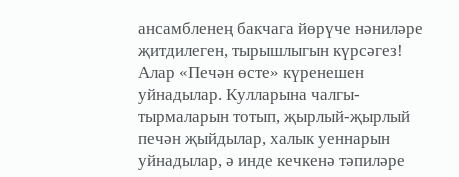ансамбленең бакчага йөрүче нәниләре җитдилеген, тырышлыгын күрсәгез! Алар «Печән өсте» күренешен уйнадылар. Кулларына чалгы-тырмаларын тотып, җырлый-җырлый печән җыйдылар, халык уеннарын уйнадылар, ә инде кечкенә тәпиләре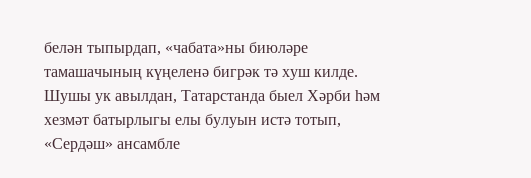белән тыпырдап, «чабата»ны биюләре тамашачының күңеленә бигрәк тә хуш килде. Шушы ук авылдан, Татарстанда быел Хәрби һәм хезмәт батырлыгы елы булуын истә тотып, «Сердәш» ансамбле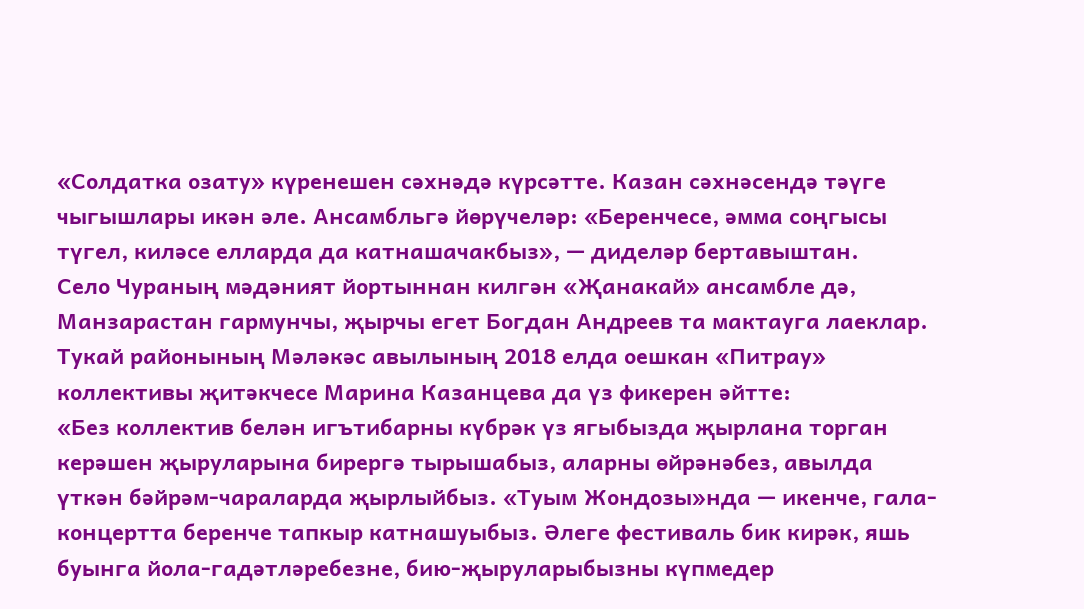«Солдатка озату» күренешен сәхнәдә күрсәтте. Казан сәхнәсендә тәүге чыгышлары икән әле. Ансамбльгә йөрүчеләр: «Беренчесе, әмма соңгысы түгел, киләсе елларда да катнашачакбыз», — диделәр бертавыштан.
Село Чураның мәдәният йортыннан килгән «Җанакай» ансамбле дә, Манзарастан гармунчы, җырчы егет Богдан Андреев та мактауга лаеклар.
Тукай районының Мәләкәс авылының 2018 елда оешкан «Питрау» коллективы җитәкчесе Марина Казанцева да үз фикерен әйтте:
«Без коллектив белән игътибарны күбрәк үз ягыбызда җырлана торган керәшен җыруларына бирергә тырышабыз, аларны өйрәнәбез, авылда үткән бәйрәм-чараларда җырлыйбыз. «Туым Жондозы»нда — икенче, гала-концертта беренче тапкыр катнашуыбыз. Әлеге фестиваль бик кирәк, яшь буынга йола-гадәтләребезне, бию-җыруларыбызны күпмедер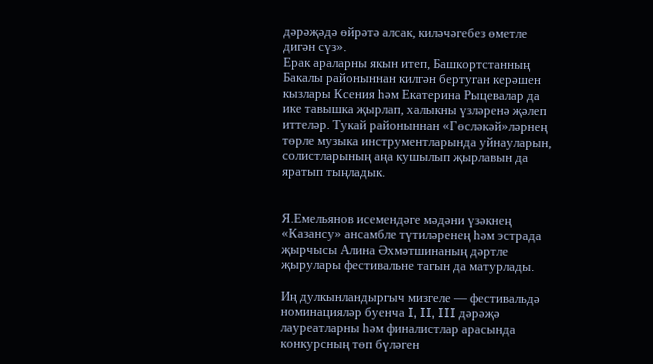дәрәҗәдә өйрәтә алсак, киләчәгебез өметле дигән сүз».
Ерак араларны якын итеп, Башкортстанның Бакалы районыннан килгән бертуган керәшен кызлары Ксения һәм Екатерина Рыцевалар да ике тавышка җырлап, халыкны үзләренә җәлеп иттеләр. Тукай районыннан «Гөсләкәй»ләрнең төрле музыка инструментларында уйнауларын, солистларының аңа кушылып җырлавын да яратып тыңладык.


Я.Емельянов исемендәге мәдәни үзәкнең «Казансу» ансамбле түтиләренең һәм эстрада җырчысы Алина Әхмәтшинаның дәртле җырулары фестивальне тагын да матурлады.

Иң дулкынландыргыч мизгеле — фестивальдә номинацияләр буенча I, II, III дәрәҗә лауреатларны һәм финалистлар арасында конкурсның төп бүләген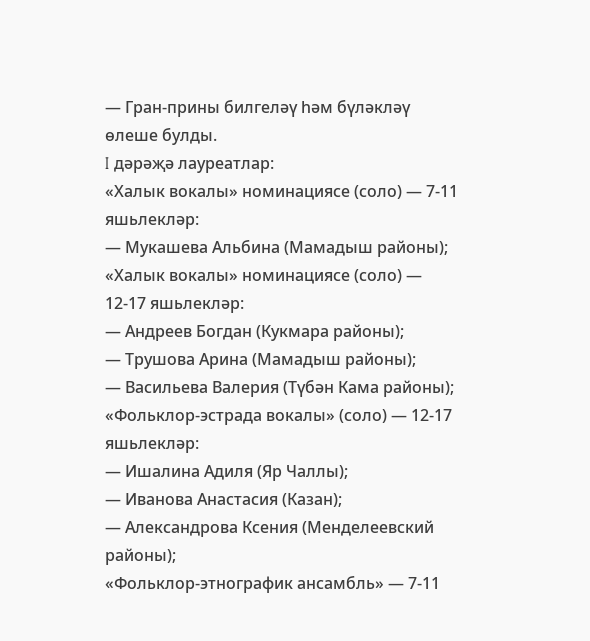— Гран-прины билгеләү һәм бүләкләү өлеше булды.
I дәрәҗә лауреатлар:
«Халык вокалы» номинациясе (соло) — 7-11 яшьлекләр:
— Мукашева Альбина (Мамадыш районы);
«Халык вокалы» номинациясе (соло) — 12-17 яшьлекләр:
— Андреев Богдан (Кукмара районы);
— Трушова Арина (Мамадыш районы);
— Васильева Валерия (Түбән Кама районы);
«Фольклор-эстрада вокалы» (соло) — 12-17 яшьлекләр:
— Ишалина Адиля (Яр Чаллы);
— Иванова Анастасия (Казан);
— Александрова Ксения (Менделеевский районы);
«Фольклор-этнографик ансамбль» — 7-11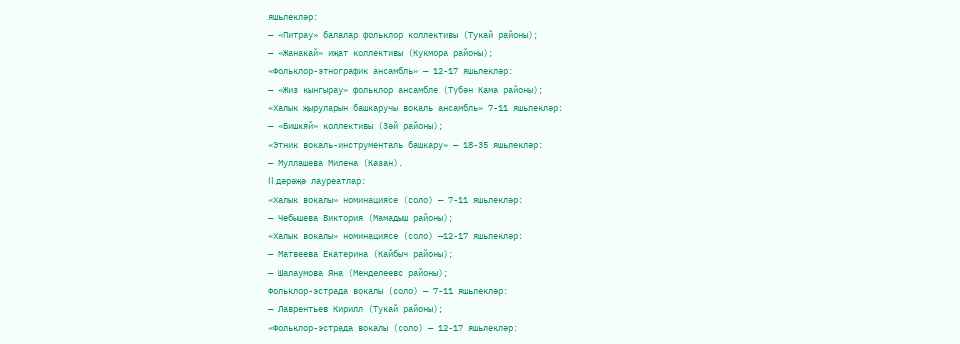яшьлекләр:
— «Питрау» балалар фольклор коллективы (Тукай районы);
— «Жанакай» иҗат коллективы (Кукмора районы);
«Фольклор-этнографик ансамбль» — 12-17 яшьлекләр:
— «Жиз кынгырау» фольклор ансамбле (Түбән Кама районы);
«Халык җыруларын башкаручы вокаль ансамбль» 7-11 яшьлекләр:
— «Бишкяй» коллективы (Зәй районы);
«Этник вокаль-инструменталь башкару» — 18-35 яшьлекләр:
— Муллашева Милена (Казан).
II дәрәҗә лауреатлар:
«Халык вокалы» номинациясе (соло) — 7-11 яшьлекләр:
— Чебышева Виктория (Мамадыш районы);
«Халык вокалы» номинациясе (соло) —12-17 яшьлекләр:
— Матвеева Екатерина (Кайбыч районы);
— Шалаумова Яна (Менделеевс районы);
Фольклор-эстрада вокалы (соло) — 7-11 яшьлекләр:
— Лаврентьев Кирилл (Тукай районы);
«Фольклор-эстрада вокалы (соло) — 12-17 яшьлекләр: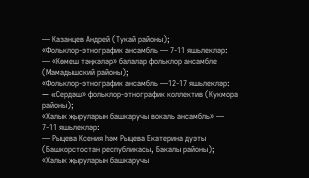— Казанцев Андрей (Тукай районы);
«Фольклор-этнографик ансамбль — 7-11 яшьлекләр:
— «Көмеш тәңкәләр» балалар фольклор ансамбле (Мамадышский районы);
«Фольклор-этнографик ансамбль —12-17 яшьлекләр:
— «Cердәш» фольклор-этнографик коллектив (Кукмора районы);
«Халык җыруларын башкаручы вокаль ансамбль» — 7-11 яшьлекләр:
— Рыцева Ксения һәм Рыцева Екатерина дуэты (Башкорстостан республикасы, Бакалы районы);
«Халык җыруларын башкаручы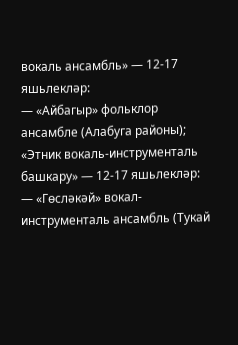вокаль ансамбль» — 12-17 яшьлекләр:
— «Айбагыр» фольклор ансамбле (Алабуга районы);
«Этник вокаль-инструменталь башкару» — 12-17 яшьлекләр:
— «Гөсләкәй» вокал-инструменталь ансамбль (Тукай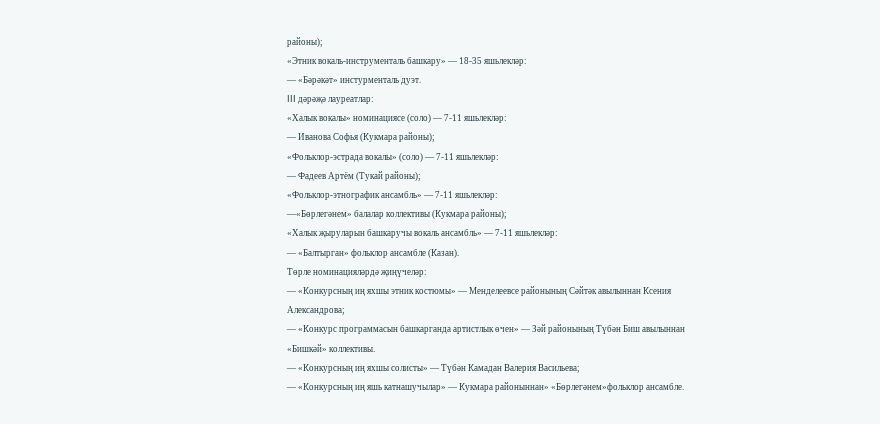районы);
«Этник вокаль-инструменталь башкару» — 18-35 яшьлекләр:
— «Бәрәкәт» инстурменталь дуэт.
III дәрәҗә лауреатлар:
«Халык вокалы» номинациясе (соло) — 7-11 яшьлекләр:
— Иванова Софья (Кукмара районы);
«Фольклор-эстрада вокалы» (соло) — 7-11 яшьлекләр:
— Фадеев Артём (Тукай районы);
«Фольклор-этнографик ансамбль» — 7-11 яшьлекләр:
—«Бөрлегәнем» балалар коллективы (Кукмара районы);
«Халык җыруларын башкаручы вокаль ансамбль» — 7-11 яшьлекләр:
— «Балтырган» фольклор ансамбле (Казан).
Төрле номинацияләрдә җиңүчеләр:
— «Конкурсның иң яхшы этник костюмы» — Менделеевсе районының Сәйтәк авылыннан Ксения Александрова;
— «Конкурс программасын башкарганда артистлык өчен» — Зәй районының Түбән Биш авылыннан «Бишкәй» коллективы.
— «Конкурсның иң яхшы солисты» — Түбән Камадан Валерия Васильева;
— «Конкурсның иң яшь катнашучылар» — Кукмара районыннан» «Бөрлегәнем»фольклор ансамбле.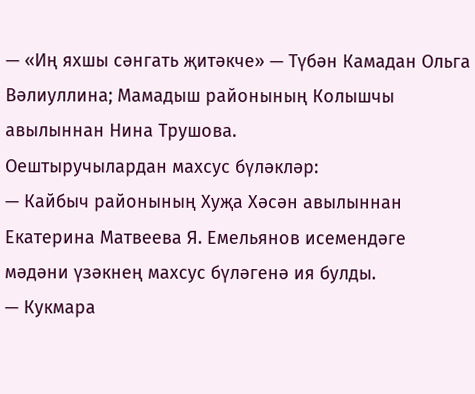— «Иң яхшы сәнгать җитәкче» — Түбән Камадан Ольга Вәлиуллина; Мамадыш районының Колышчы авылыннан Нина Трушова.
Оештыручылардан махсус бүләкләр:
— Кайбыч районының Хуҗа Хәсән авылыннан Екатерина Матвеева Я. Емельянов исемендәге мәдәни үзәкнең махсус бүләгенә ия булды.
— Кукмара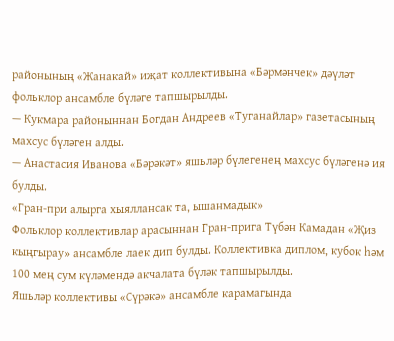районының «Жанакай» иҗат коллективына «Бәрмәнчек» дәүләт фольклор ансамбле бүләге тапшырылды.
— Кукмара районыннан Богдан Андреев «Туганайлар» газетасының махсус бүләген алды.
— Анастасия Иванова «Бәрәкәт» яшьләр бүлегенең махсус бүләгенә ия булды.
«Гран-при алырга хыяллансак та, ышанмадык»
Фольклор коллективлар арасыннан Гран-прига Түбән Камадан «Җиз кыңгырау» ансамбле лаек дип булды. Коллективка диплом, кубок һәм 100 мең сум күләмендә акчалата бүләк тапшырылды.
Яшьләр коллективы «Сүрәкә» ансамбле карамагында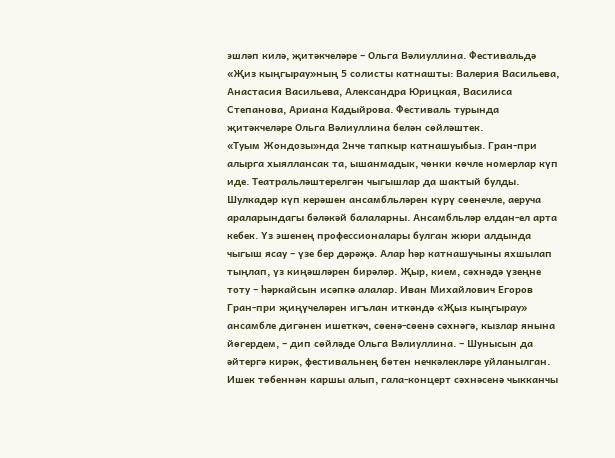эшләп килә, җитәкчеләре – Ольга Вәлиуллина. Фестивальдә «Җиз кыңгырау»ның 5 солисты катнашты: Валерия Васильева, Анастасия Васильева, Александра Юрицкая, Василиса Степанова, Ариана Кадыйрова. Фестиваль турында җитәкчеләре Ольга Вәлиуллина белән сөйләштек.
«Туым Жондозы»нда 2нче тапкыр катнашуыбыз. Гран-при алырга хыяллансак та, ышанмадык, чөнки көчле номерлар күп иде. Театральләштерелгән чыгышлар да шактый булды. Шулкадәр күп керәшен ансамбльләрен күрү сөенечле, аеруча араларындагы бәләкәй балаларны. Ансамбльләр елдан-ел арта кебек. Үз эшенең профессионалары булган жюри алдында чыгыш ясау – үзе бер дәрәҗә. Алар һәр катнашучыны яхшылап тыңлап, үз киңәшләрен бирәләр. Җыр, кием, сәхнәдә үзеңне тоту – һәркайсын исәпкә алалар. Иван Михайлович Егоров Гран-при җиңүчеләрен игълан иткәндә «Җыз кыңгырау» ансамбле дигәнен ишеткәч, сөенә-сөенә сәхнәгә, кызлар янына йөгердем, – дип сөйләде Ольга Вәлиуллина. – Шунысын да әйтергә кирәк, фестивальнең бөтен нечкәлекләре уйланылган. Ишек төбеннән каршы алып, гала-концерт сәхнәсенә чыкканчы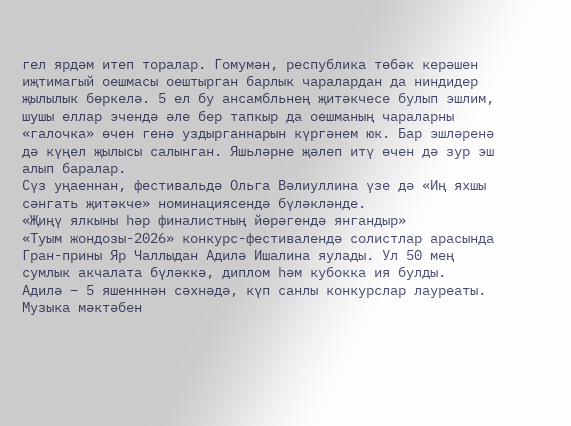гел ярдәм итеп торалар. Гомумән, республика төбәк керәшен иҗтимагый оешмасы оештырган барлык чаралардан да ниндидер җылылык бөркелә. 5 ел бу ансамбльнең җитәкчесе булып эшлим, шушы еллар эчендә әле бер тапкыр да оешманың чараларны «галочка» өчен генә уздырганнарын күргәнем юк. Бар эшләренә дә күңел җылысы салынган. Яшьләрне җәлеп итү өчен дә зур эш алып баралар.
Сүз уңаеннан, фестивальдә Ольга Вәлиуллина үзе дә «Иң яхшы сәнгать җитәкче» номинациясендә бүләкләнде.
«Җиңү ялкыны һәр финалистның йөрәгендә янгандыр»
«Туым жондозы-2026» конкурс-фестивалендә солистлар арасында Гран-прины Яр Чаллыдан Адилә Ишалина яулады. Ул 50 мең сумлык акчалата бүләккә, диплом һәм кубокка ия булды.
Адилә – 5 яшенннән сәхнәдә, күп санлы конкурслар лауреаты. Музыка мәктәбен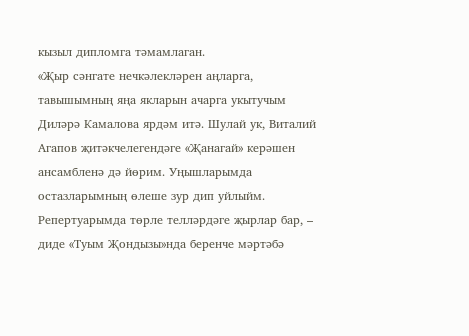кызыл дипломга тәмамлаган.
«Җыр сәнгате нечкәлекләрен аңларга, тавышымның яңа якларын ачарга укытучым Диләрә Камалова ярдәм итә. Шулай ук, Виталий Агапов җитәкчелегендәге «Җанагай» керәшен ансамбленә дә йөрим. Уңышларымда остазларымның өлеше зур дип уйлыйм. Репертуарымда төрле телләрдәге җырлар бар, – диде «Туым Җондызы»нда беренче мәртәбә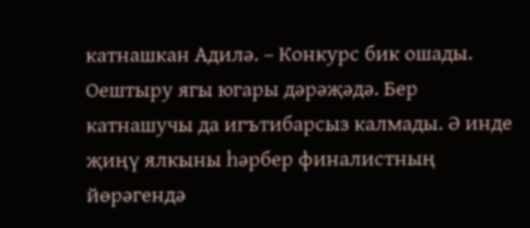катнашкан Адилә. – Конкурс бик ошады. Оештыру ягы югары дәрәҗәдә. Бер катнашучы да игътибарсыз калмады. Ә инде җиңү ялкыны һәрбер финалистның йөрәгендә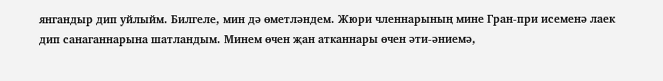янгандыр дип уйлыйм. Билгеле, мин дә өметләндем. Жюри членнарының мине Гран-при исеменә лаек дип санаганнарына шатландым. Минем өчен җан атканнары өчен әти-әниемә,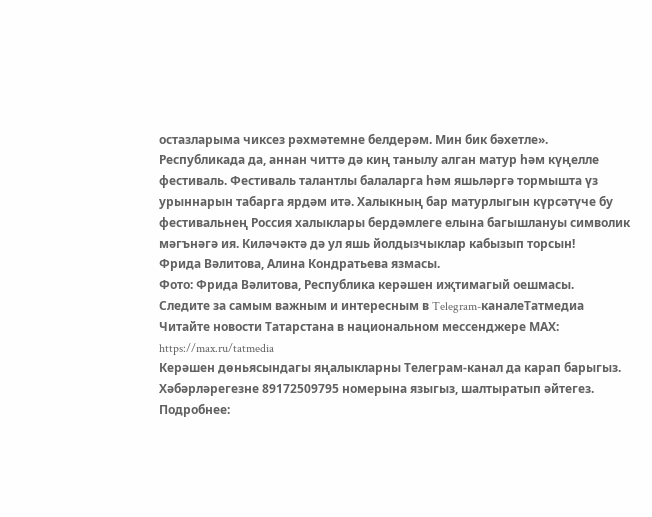остазларыма чиксез рәхмәтемне белдерәм. Мин бик бәхетле».
Республикада да, аннан читтә дә киң танылу алган матур һәм күңелле фестиваль. Фестиваль талантлы балаларга һәм яшьләргә тормышта үз урыннарын табарга ярдәм итә. Халыкның бар матурлыгын күрсәтүче бу фестивальнең Россия халыклары бердәмлеге елына багышлануы символик мәгънәгә ия. Киләчәктә дә ул яшь йолдызчыклар кабызып торсын!
Фрида Вәлитова, Алина Кондратьева язмасы.
Фото: Фрида Вәлитова, Республика керәшен иҗтимагый оешмасы.
Следите за самым важным и интересным в Telegram-каналеТатмедиа
Читайте новости Татарстана в национальном мессенджере MАХ: https://max.ru/tatmedia
Керәшен дөньясындагы яңалыкларны Телеграм-канал да карап барыгыз.
Хәбәрләрегезне 89172509795 номерына языгыз, шалтыратып әйтегез.
Подробнее: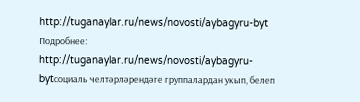http://tuganaylar.ru/news/novosti/aybagyru-byt
Подробнее: http://tuganaylar.ru/news/novosti/aybagyru-bytсоциаль челтәрләрендәге группалардан укып, белеп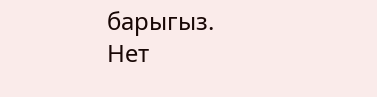барыгыз.
Нет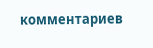комментариев